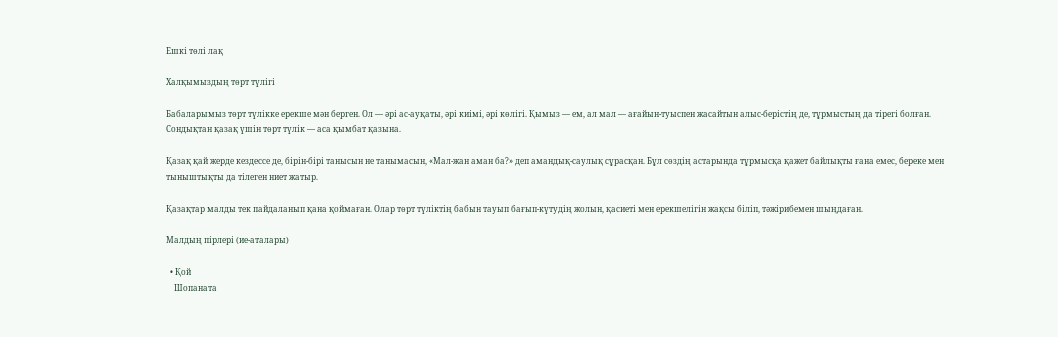Ешкі төлі лақ

Халқымыздың төрт түлігі

Бабаларымыз төрт түлікке ерекше мән берген. Ол — әрі ас-ауқаты, әрі киімі, әрі көлігі. Қымыз — ем, ал мал — ағайын-туыспен жасайтын алыс-берістің де, тұрмыстың да тірегі болған. Сондықтан қазақ үшін төрт түлік — аса қымбат қазына.

Қазақ қай жерде кездессе де, бірін-бірі танысын не танымасын, «Мал-жан аман ба?» деп амандық-саулық сұрасқан. Бұл сөздің астарында тұрмысқа қажет байлықты ғана емес, береке мен тыныштықты да тілеген ниет жатыр.

Қазақтар малды тек пайдаланып қана қоймаған. Олар төрт түліктің бабын тауып бағып-күтудің жолын, қасиеті мен ерекшелігін жақсы біліп, тәжірибемен шыңдаған.

Малдың пірлері (ие-аталары)

  • Қой
    Шопаната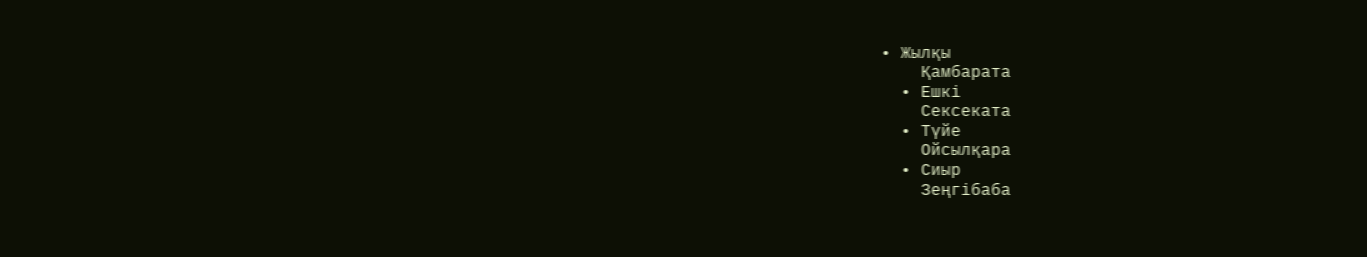• Жылқы
    Қамбарата
  • Ешкі
    Сексеката
  • Түйе
    Ойсылқара
  • Сиыр
    Зеңгібаба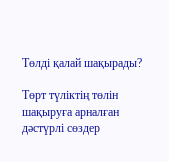Төлді қалай шақырады?

Төрт түліктің төлін шақыруға арналған дәстүрлі сөздер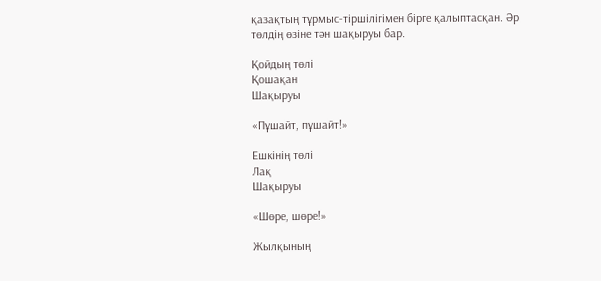қазақтың тұрмыс-тіршілігімен бірге қалыптасқан. Әр төлдің өзіне тән шақыруы бар.

Қойдың төлі
Қошақан
Шақыруы

«Пұшайт, пұшайт!»

Ешкінің төлі
Лақ
Шақыруы

«Шөре, шөре!»

Жылқының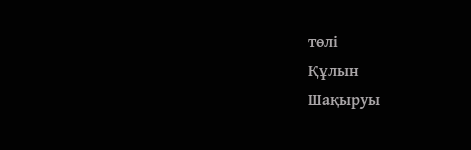төлі
Құлын
Шақыруы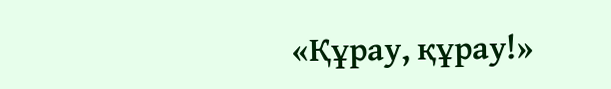«Құрау, құрау!»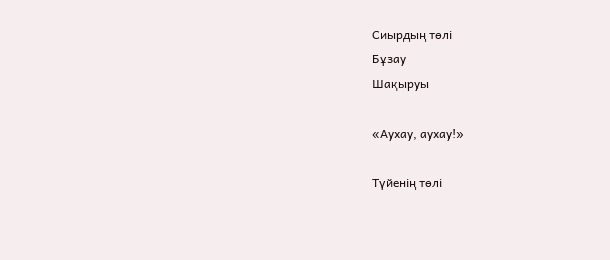Сиырдың төлі
Бұзау
Шақыруы

«Аухау, аухау!»

Түйенің төлі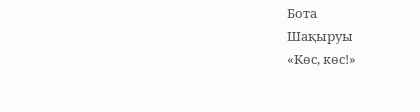Бота
Шақыруы
«Көс, көс!»